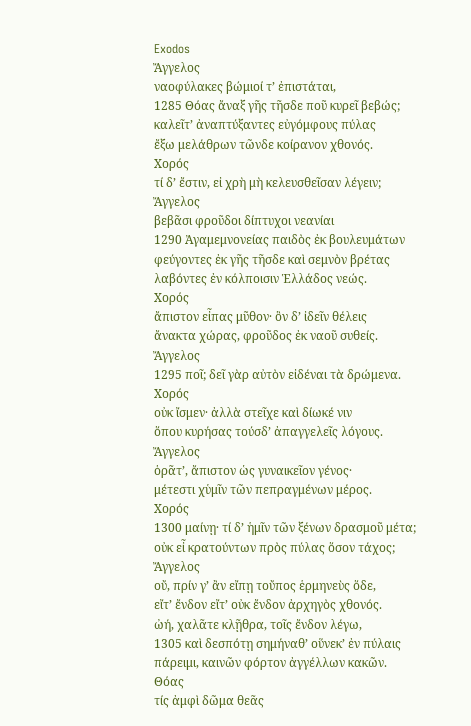Exodos
Ἄγγελος
ναοφύλακες βώμιοί τʼ ἐπιστάται,
1285 Θόας ἄναξ γῆς τῆσδε ποῦ κυρεῖ βεβώς;
καλεῖτʼ ἀναπτύξαντες εὐγόμφους πύλας
ἔξω μελάθρων τῶνδε κοίρανον χθονός.
Χορός
τί δʼ ἔστιν, εἰ χρὴ μὴ κελευσθεῖσαν λέγειν;
Ἄγγελος
βεβᾶσι φροῦδοι δίπτυχοι νεανίαι
1290 Ἀγαμεμνονείας παιδὸς ἐκ βουλευμάτων
φεύγοντες ἐκ γῆς τῆσδε καὶ σεμνὸν βρέτας
λαβόντες ἐν κόλποισιν Ἑλλάδος νεώς.
Χορός
ἄπιστον εἶπας μῦθον· ὃν δʼ ἰδεῖν θέλεις
ἄνακτα χώρας, φροῦδος ἐκ ναοῦ συθείς.
Ἄγγελος
1295 ποῖ; δεῖ γὰρ αὐτὸν εἰδέναι τὰ δρώμενα.
Χορός
οὐκ ἴσμεν· ἀλλὰ στεῖχε καὶ δίωκέ νιν
ὅπου κυρήσας τούσδʼ ἀπαγγελεῖς λόγους.
Ἄγγελος
ὁρᾶτʼ, ἄπιστον ὡς γυναικεῖον γένος·
μέτεστι χὑμῖν τῶν πεπραγμένων μέρος.
Χορός
1300 μαίνῃ· τί δʼ ἡμῖν τῶν ξένων δρασμοῦ μέτα;
οὐκ εἶ κρατούντων πρὸς πύλας ὅσον τάχος;
Ἄγγελος
οὔ, πρίν γʼ ἂν εἴπῃ τοὔπος ἑρμηνεὺς ὅδε,
εἴτʼ ἔνδον εἴτʼ οὐκ ἔνδον ἀρχηγὸς χθονός.
ὠή, χαλᾶτε κλῇθρα, τοῖς ἔνδον λέγω,
1305 καὶ δεσπότῃ σημήναθʼ οὕνεκʼ ἐν πύλαις
πάρειμι, καινῶν φόρτον ἀγγέλλων κακῶν.
Θόας
τίς ἀμφὶ δῶμα θεᾶς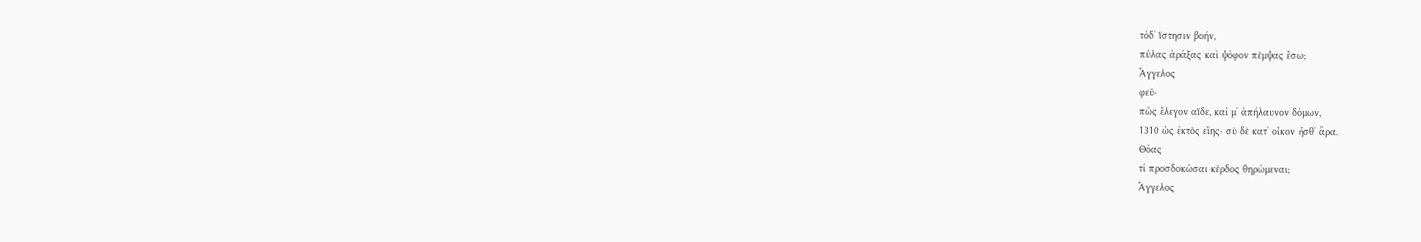τόδʼ ἵστησιν βοήν,
πύλας ἀράξας καὶ ψόφον πέμψας ἔσω;
Ἄγγελος
φεῦ·
πῶς ἔλεγον αἵδε, καί μʼ ἀπήλαυνον δόμων,
1310 ὡς ἐκτὸς εἴης· σὺ δὲ κατʼ οἶκον ἦσθʼ ἄρα.
Θόας
τί προσδοκῶσαι κέρδος θηρώμεναι;
Ἄγγελος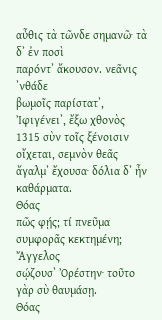αὖθις τὰ τῶνδε σημανῶ· τὰ δʼ ἐν ποσὶ
παρόντʼ ἄκουσον. νεᾶνις ʼνθάδε
βωμοῖς παρίστατʼ, Ἰφιγένειʼ, ἔξω χθονὸς
1315 σὺν τοῖς ξένοισιν οἴχεται, σεμνὸν θεᾶς
ἄγαλμʼ ἔχουσα· δόλια δʼ ἦν καθάρματα.
Θόας
πῶς φῄς; τί πνεῦμα συμφορᾶς κεκτημένη;
Ἄγγελος
σῴζουσʼ Ὀρέστην· τοῦτο γὰρ σὺ θαυμάσῃ.
Θόας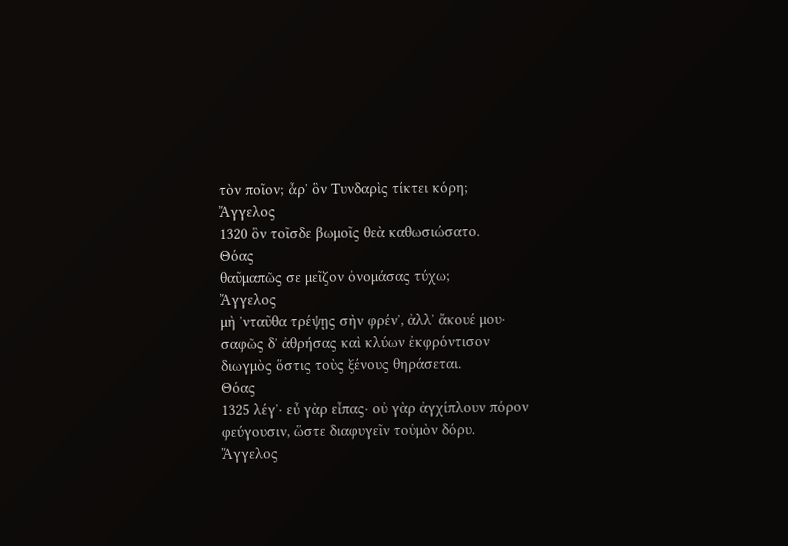τὸν ποῖον; ἆρʼ ὃν Τυνδαρὶς τίκτει κόρη;
Ἄγγελος
1320 ὃν τοῖσδε βωμοῖς θεὰ καθωσιώσατο.
Θόας
θαῦμαπῶς σε μεῖζον ὀνομάσας τύχω;
Ἄγγελος
μὴ ʼνταῦθα τρέψῃς σὴν φρένʼ, ἀλλʼ ἄκουέ μου·
σαφῶς δʼ ἀθρήσας καὶ κλύων ἐκφρόντισον
διωγμὸς ὅστις τοὺς ξένους θηράσεται.
Θόας
1325 λέγʼ· εὖ γὰρ εἶπας· οὐ γὰρ ἀγχίπλουν πόρον
φεύγουσιν, ὥστε διαφυγεῖν τοὐμὸν δόρυ.
Ἄγγελος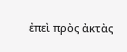ἐπεὶ πρὸς ἀκτὰς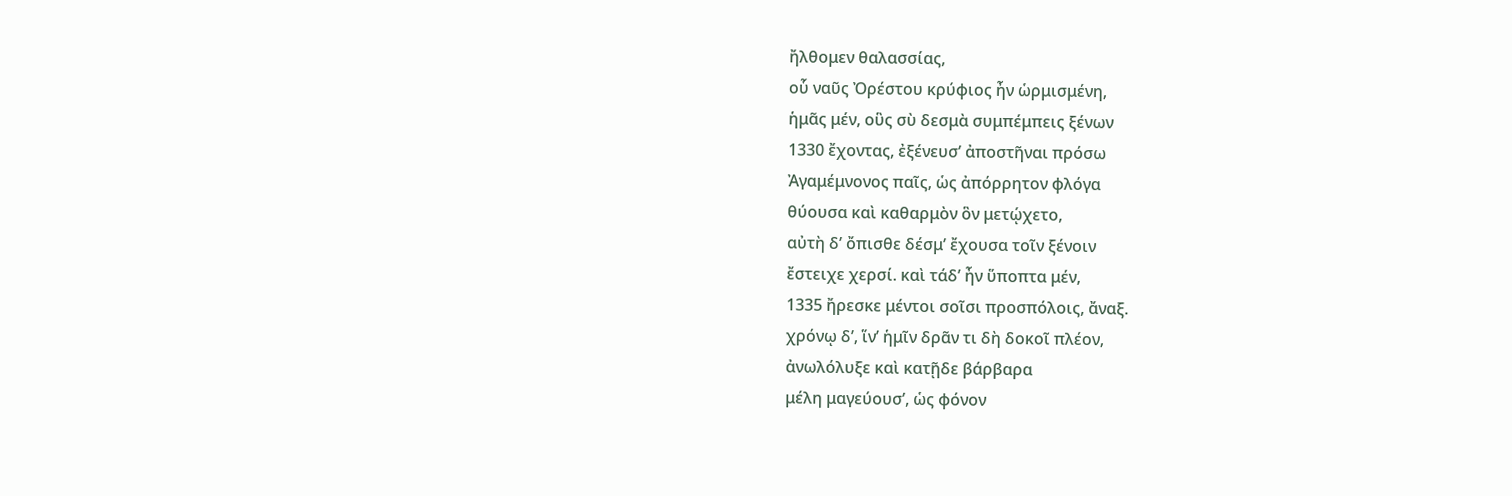ἤλθομεν θαλασσίας,
οὗ ναῦς Ὀρέστου κρύφιος ἦν ὡρμισμένη,
ἡμᾶς μέν, οὓς σὺ δεσμὰ συμπέμπεις ξένων
1330 ἔχοντας, ἐξένευσʼ ἀποστῆναι πρόσω
Ἀγαμέμνονος παῖς, ὡς ἀπόρρητον φλόγα
θύουσα καὶ καθαρμὸν ὃν μετῴχετο,
αὐτὴ δʼ ὄπισθε δέσμʼ ἔχουσα τοῖν ξένοιν
ἔστειχε χερσί. καὶ τάδʼ ἦν ὕποπτα μέν,
1335 ἤρεσκε μέντοι σοῖσι προσπόλοις, ἄναξ.
χρόνῳ δʼ, ἵνʼ ἡμῖν δρᾶν τι δὴ δοκοῖ πλέον,
ἀνωλόλυξε καὶ κατῇδε βάρβαρα
μέλη μαγεύουσʼ, ὡς φόνον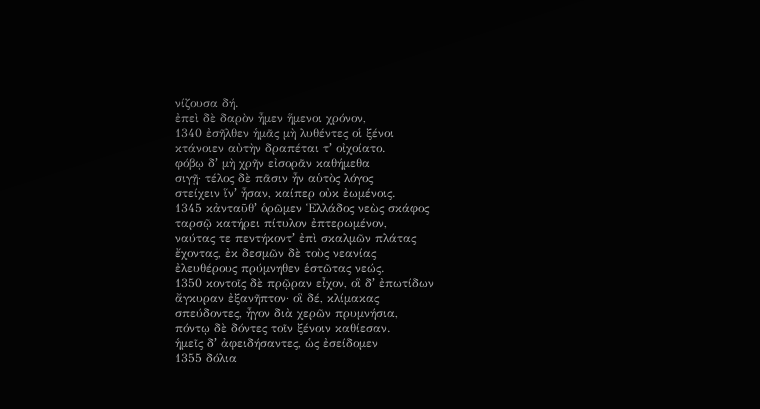νίζουσα δή.
ἐπεὶ δὲ δαρὸν ἦμεν ἥμενοι χρόνον,
1340 ἐσῆλθεν ἡμᾶς μὴ λυθέντες οἱ ξένοι
κτάνοιεν αὐτὴν δραπέται τʼ οἰχοίατο.
φόβῳ δʼ μὴ χρῆν εἰσορᾶν καθήμεθα
σιγῇ· τέλος δὲ πᾶσιν ἦν αὑτὸς λόγος
στείχειν ἵνʼ ἦσαν, καίπερ οὐκ ἐωμένοις.
1345 κἀνταῦθʼ ὁρῶμεν Ἑλλάδος νεὼς σκάφος
ταρσῷ κατήρει πίτυλον ἐπτερωμένον,
ναύτας τε πεντήκοντʼ ἐπὶ σκαλμῶν πλάτας
ἔχοντας, ἐκ δεσμῶν δὲ τοὺς νεανίας
ἐλευθέρους πρύμνηθεν ἑστῶτας νεώς.
1350 κοντοῖς δὲ πρῷραν εἶχον, οἳ δʼ ἐπωτίδων
ἄγκυραν ἐξανῆπτον· οἳ δέ, κλίμακας
σπεύδοντες, ἦγον διὰ χερῶν πρυμνήσια,
πόντῳ δὲ δόντες τοῖν ξένοιν καθίεσαν.
ἡμεῖς δʼ ἀφειδήσαντες, ὡς ἐσείδομεν
1355 δόλια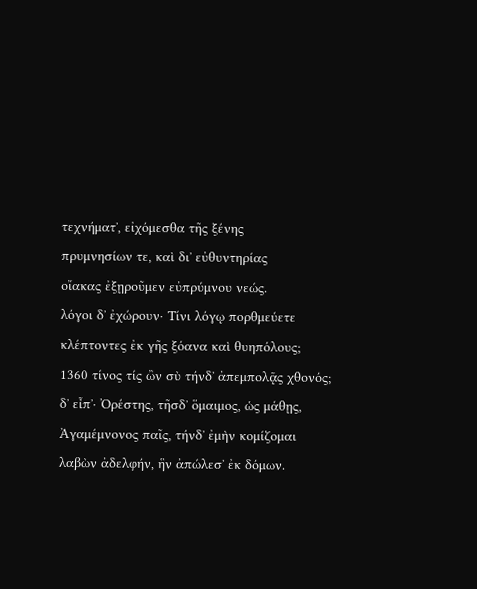τεχνήματʼ, εἰχόμεσθα τῆς ξένης
πρυμνησίων τε, καὶ διʼ εὐθυντηρίας
οἴακας ἐξῃροῦμεν εὐπρύμνου νεώς.
λόγοι δʼ ἐχώρουν· Τίνι λόγῳ πορθμεύετε
κλέπτοντες ἐκ γῆς ξόανα καὶ θυηπόλους;
1360 τίνος τίς ὢν σὺ τήνδʼ ἀπεμπολᾷς χθονός;
δʼ εἶπʼ· Ὀρέστης, τῆσδʼ ὅμαιμος, ὡς μάθῃς,
Ἀγαμέμνονος παῖς, τήνδʼ ἐμὴν κομίζομαι
λαβὼν ἀδελφήν, ἣν ἀπώλεσʼ ἐκ δόμων.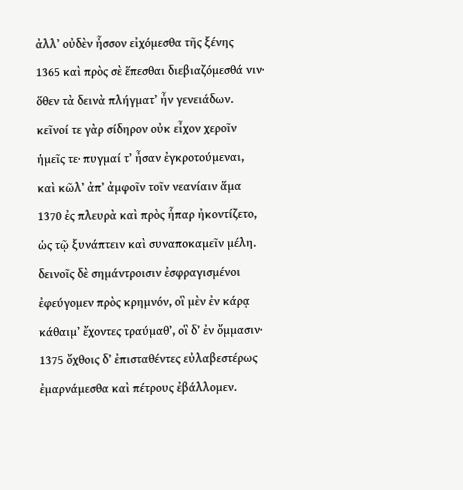ἀλλʼ οὐδὲν ἧσσον εἰχόμεσθα τῆς ξένης
1365 καὶ πρὸς σὲ ἕπεσθαι διεβιαζόμεσθά νιν·
ὅθεν τὰ δεινὰ πλήγματʼ ἦν γενειάδων.
κεῖνοί τε γὰρ σίδηρον οὐκ εἶχον χεροῖν
ἡμεῖς τε· πυγμαί τʼ ἦσαν ἐγκροτούμεναι,
καὶ κῶλʼ ἀπʼ ἀμφοῖν τοῖν νεανίαιν ἅμα
1370 ἐς πλευρὰ καὶ πρὸς ἧπαρ ἠκοντίζετο,
ὡς τῷ ξυνάπτειν καὶ συναποκαμεῖν μέλη.
δεινοῖς δὲ σημάντροισιν ἐσφραγισμένοι
ἐφεύγομεν πρὸς κρημνόν, οἳ μὲν ἐν κάρᾳ
κάθαιμʼ ἔχοντες τραύμαθʼ, οἳ δʼ ἐν ὄμμασιν·
1375 ὄχθοις δʼ ἐπισταθέντες εὐλαβεστέρως
ἐμαρνάμεσθα καὶ πέτρους ἐβάλλομεν.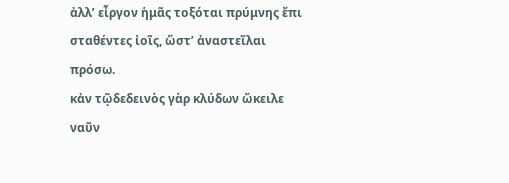ἀλλʼ εἶργον ἡμᾶς τοξόται πρύμνης ἔπι
σταθέντες ἰοῖς, ὥστʼ ἀναστεῖλαι πρόσω.
κἀν τῷδεδεινὸς γὰρ κλύδων ὤκειλε ναῦν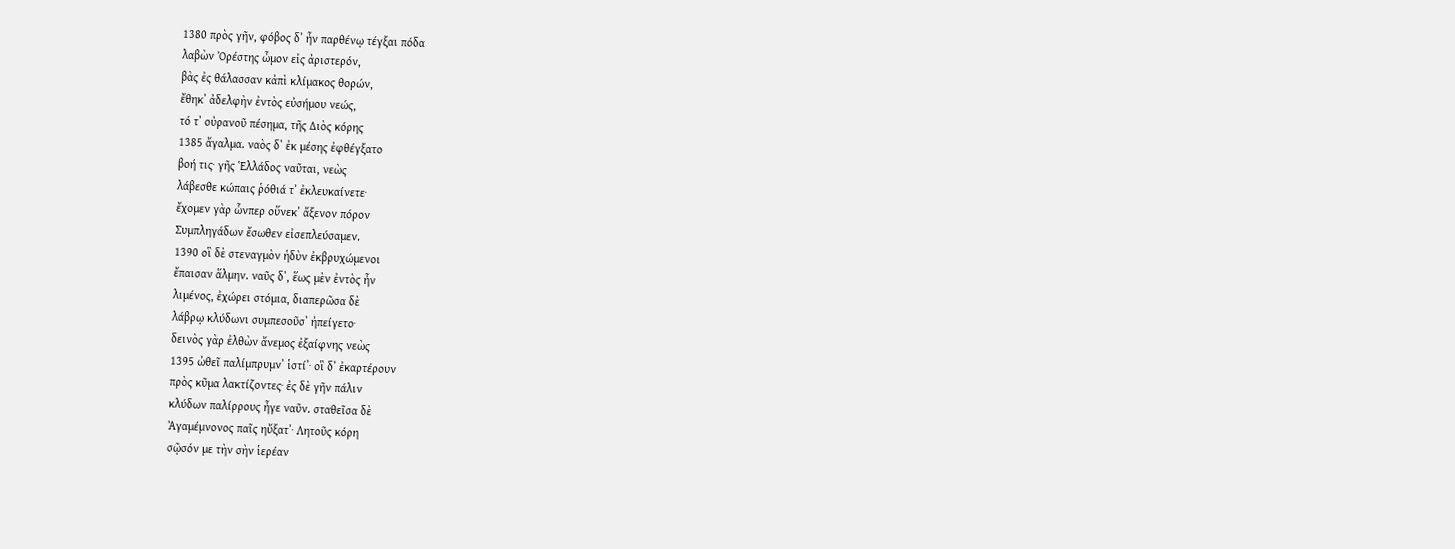1380 πρὸς γῆν, φόβος δʼ ἦν παρθένῳ τέγξαι πόδα
λαβὼν Ὀρέστης ὦμον εἰς ἀριστερόν,
βὰς ἐς θάλασσαν κἀπὶ κλίμακος θορών,
ἔθηκʼ ἀδελφὴν ἐντὸς εὐσήμου νεώς,
τό τʼ οὐρανοῦ πέσημα, τῆς Διὸς κόρης
1385 ἄγαλμα. ναὸς δʼ ἐκ μέσης ἐφθέγξατο
βοή τις· γῆς Ἑλλάδος ναῦται, νεὼς
λάβεσθε κώπαις ῥόθιά τʼ ἐκλευκαίνετε·
ἔχομεν γὰρ ὧνπερ οὕνεκʼ ἄξενον πόρον
Συμπληγάδων ἔσωθεν εἰσεπλεύσαμεν.
1390 οἳ δὲ στεναγμὸν ἡδὺν ἐκβρυχώμενοι
ἔπαισαν ἅλμην. ναῦς δʼ, ἕως μὲν ἐντὸς ἦν
λιμένος, ἐχώρει στόμια, διαπερῶσα δὲ
λάβρῳ κλύδωνι συμπεσοῦσʼ ἠπείγετο·
δεινὸς γὰρ ἐλθὼν ἄνεμος ἐξαίφνης νεὼς
1395 ὠθεῖ παλίμπρυμνʼ ἱστίʼ· οἳ δʼ ἐκαρτέρουν
πρὸς κῦμα λακτίζοντες· ἐς δὲ γῆν πάλιν
κλύδων παλίρρους ἦγε ναῦν. σταθεῖσα δὲ
Ἀγαμέμνονος παῖς ηὔξατʼ· Λητοῦς κόρη
σῷσόν με τὴν σὴν ἱερέαν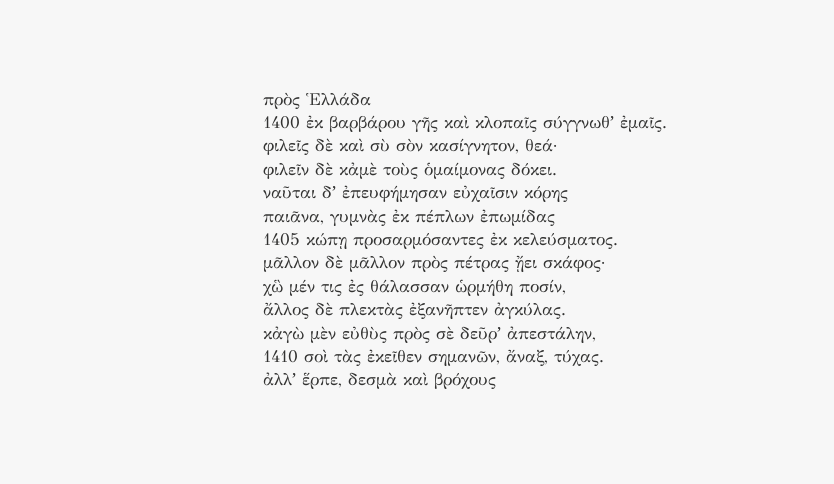πρὸς Ἑλλάδα
1400 ἐκ βαρβάρου γῆς καὶ κλοπαῖς σύγγνωθʼ ἐμαῖς.
φιλεῖς δὲ καὶ σὺ σὸν κασίγνητον, θεά·
φιλεῖν δὲ κἀμὲ τοὺς ὁμαίμονας δόκει.
ναῦται δʼ ἐπευφήμησαν εὐχαῖσιν κόρης
παιᾶνα, γυμνὰς ἐκ πέπλων ἐπωμίδας
1405 κώπῃ προσαρμόσαντες ἐκ κελεύσματος.
μᾶλλον δὲ μᾶλλον πρὸς πέτρας ᾔει σκάφος·
χὣ μέν τις ἐς θάλασσαν ὡρμήθη ποσίν,
ἄλλος δὲ πλεκτὰς ἐξανῆπτεν ἀγκύλας.
κἀγὼ μὲν εὐθὺς πρὸς σὲ δεῦρʼ ἀπεστάλην,
1410 σοὶ τὰς ἐκεῖθεν σημανῶν, ἄναξ, τύχας.
ἀλλʼ ἕρπε, δεσμὰ καὶ βρόχους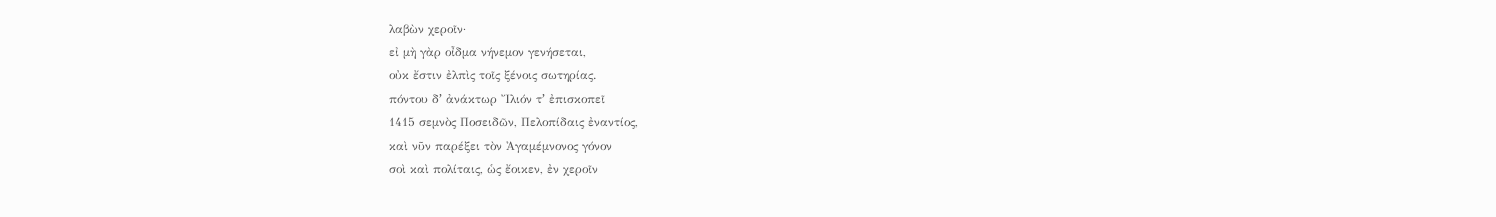λαβὼν χεροῖν·
εἰ μὴ γὰρ οἶδμα νήνεμον γενήσεται,
οὐκ ἔστιν ἐλπὶς τοῖς ξένοις σωτηρίας.
πόντου δʼ ἀνάκτωρ Ἴλιόν τʼ ἐπισκοπεῖ
1415 σεμνὸς Ποσειδῶν, Πελοπίδαις ἐναντίος,
καὶ νῦν παρέξει τὸν Ἀγαμέμνονος γόνον
σοὶ καὶ πολίταις, ὡς ἔοικεν, ἐν χεροῖν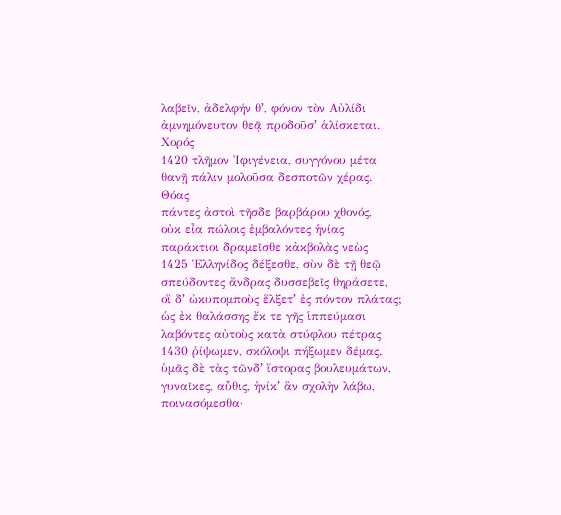λαβεῖν, ἀδελφήν θʼ, φόνον τὸν Αὐλίδι
ἀμνημόνευτον θεᾷ προδοῦσʼ ἁλίσκεται.
Χορός
1420 τλῆμον Ἰφιγένεια, συγγόνου μέτα
θανῇ πάλιν μολοῦσα δεσποτῶν χέρας.
Θόας
πάντες ἀστοὶ τῆσδε βαρβάρου χθονός,
οὐκ εἶα πώλοις ἐμβαλόντες ἡνίας
παράκτιοι δραμεῖσθε κἀκβολὰς νεὼς
1425 Ἑλληνίδος δέξεσθε, σὺν δὲ τῇ θεῷ
σπεύδοντες ἄνδρας δυσσεβεῖς θηράσετε,
οἳ δʼ ὠκυπομποὺς ἕλξετʼ ἐς πόντον πλάτας;
ὡς ἐκ θαλάσσης ἔκ τε γῆς ἱππεύμασι
λαβόντες αὐτοὺς κατὰ στύφλου πέτρας
1430 ῥίψωμεν, σκόλοψι πήξωμεν δέμας.
ὑμᾶς δὲ τὰς τῶνδʼ ἴστορας βουλευμάτων,
γυναῖκες, αὖθις, ἡνίκʼ ἂν σχολὴν λάβω,
ποινασόμεσθα·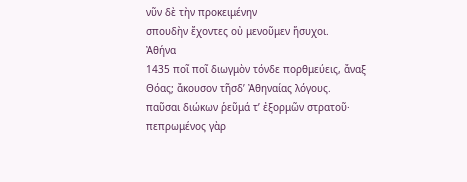νῦν δὲ τὴν προκειμένην
σπουδὴν ἔχοντες οὐ μενοῦμεν ἥσυχοι.
Ἀθήνα
1435 ποῖ ποῖ διωγμὸν τόνδε πορθμεύεις, ἄναξ
Θόας; ἄκουσον τῆσδʼ Ἀθηναίας λόγους.
παῦσαι διώκων ῥεῦμά τʼ ἐξορμῶν στρατοῦ·
πεπρωμένος γὰρ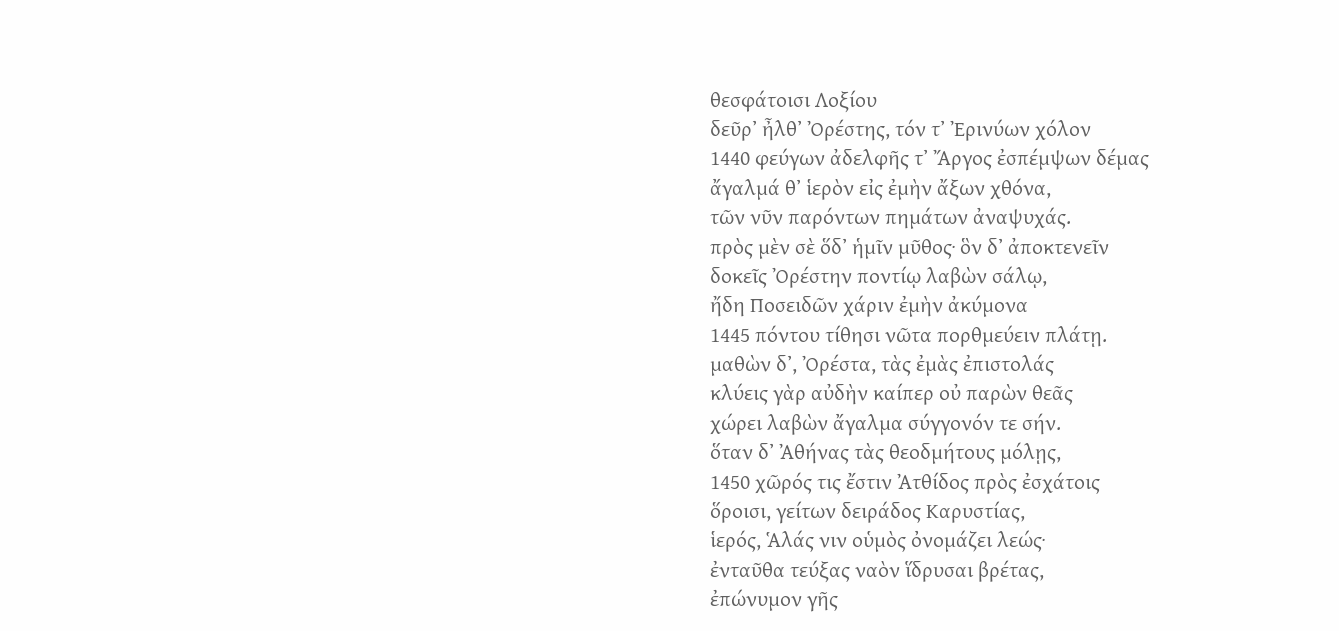θεσφάτοισι Λοξίου
δεῦρʼ ἦλθʼ Ὀρέστης, τόν τʼ Ἐρινύων χόλον
1440 φεύγων ἀδελφῆς τʼ Ἄργος ἐσπέμψων δέμας
ἄγαλμά θʼ ἱερὸν εἰς ἐμὴν ἄξων χθόνα,
τῶν νῦν παρόντων πημάτων ἀναψυχάς.
πρὸς μὲν σὲ ὅδʼ ἡμῖν μῦθος· ὃν δʼ ἀποκτενεῖν
δοκεῖς Ὀρέστην ποντίῳ λαβὼν σάλῳ,
ἤδη Ποσειδῶν χάριν ἐμὴν ἀκύμονα
1445 πόντου τίθησι νῶτα πορθμεύειν πλάτῃ.
μαθὼν δʼ, Ὀρέστα, τὰς ἐμὰς ἐπιστολάς
κλύεις γὰρ αὐδὴν καίπερ οὐ παρὼν θεᾶς
χώρει λαβὼν ἄγαλμα σύγγονόν τε σήν.
ὅταν δʼ Ἀθήνας τὰς θεοδμήτους μόλῃς,
1450 χῶρός τις ἔστιν Ἀτθίδος πρὸς ἐσχάτοις
ὅροισι, γείτων δειράδος Καρυστίας,
ἱερός, Ἁλάς νιν οὑμὸς ὀνομάζει λεώς·
ἐνταῦθα τεύξας ναὸν ἵδρυσαι βρέτας,
ἐπώνυμον γῆς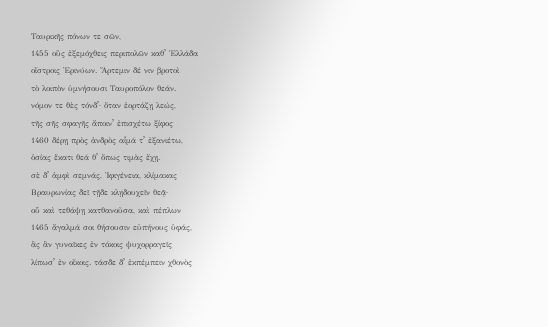Ταυρικῆς πόνων τε σῶν,
1455 οὓς ἐξεμόχθεις περιπολῶν καθʼ Ἑλλάδα
οἴστροις Ἐρινύων. Ἄρτεμιν δέ νιν βροτοὶ
τὸ λοιπὸν ὑμνήσουσι Ταυροπόλον θεάν.
νόμον τε θὲς τόνδʼ· ὅταν ἑορτάζῃ λεώς,
τῆς σῆς σφαγῆς ἄποινʼ ἐπισχέτω ξίφος
1460 δέρῃ πρὸς ἀνδρὸς αἷμά τʼ ἐξανιέτω,
ὁσίας ἕκατι θεά θʼ ὅπως τιμὰς ἔχῃ.
σὲ δʼ ἀμφὶ σεμνάς, Ἰφιγένεια, κλίμακας
Βραυρωνίας δεῖ τῇδε κλῃδουχεῖν θεᾷ·
οὗ καὶ τεθάψῃ κατθανοῦσα, καὶ πέπλων
1465 ἄγαλμά σοι θήσουσιν εὐπήνους ὑφάς,
ἃς ἂν γυναῖκες ἐν τόκοις ψυχορραγεῖς
λίπωσʼ ἐν οἴκοις. τάσδε δʼ ἐκπέμπειν χθονὸς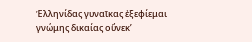Ἑλληνίδας γυναῖκας ἐξεφίεμαι
γνώμης δικαίας οὕνεκʼ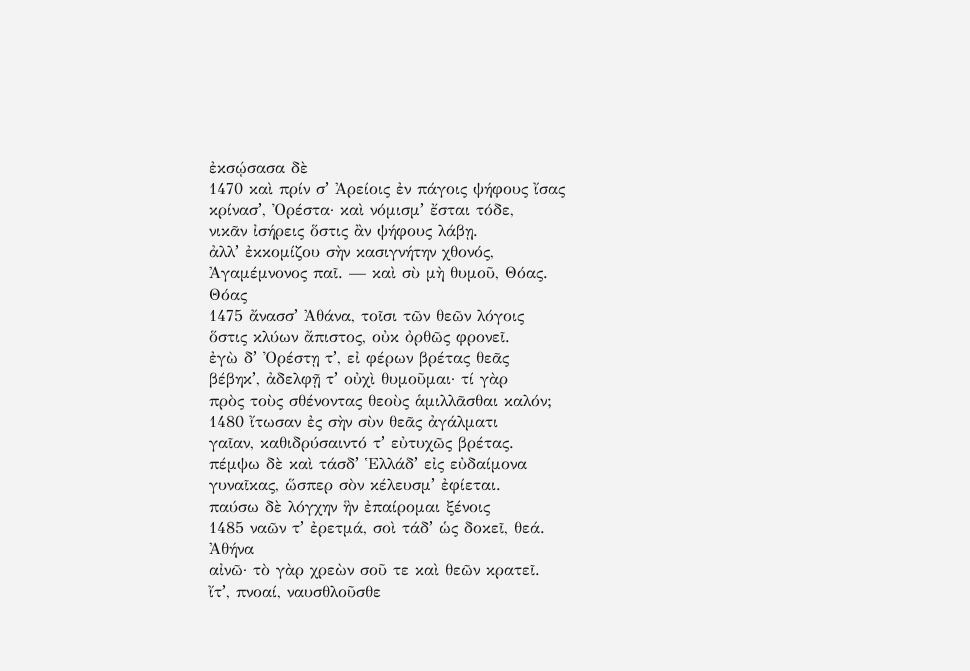ἐκσῴσασα δὲ
1470 καὶ πρίν σʼ Ἀρείοις ἐν πάγοις ψήφους ἴσας
κρίνασʼ, Ὀρέστα· καὶ νόμισμʼ ἔσται τόδε,
νικᾶν ἰσήρεις ὅστις ἂν ψήφους λάβῃ.
ἀλλʼ ἐκκομίζου σὴν κασιγνήτην χθονός,
Ἀγαμέμνονος παῖ. — καὶ σὺ μὴ θυμοῦ, Θόας.
Θόας
1475 ἄνασσʼ Ἀθάνα, τοῖσι τῶν θεῶν λόγοις
ὅστις κλύων ἄπιστος, οὐκ ὀρθῶς φρονεῖ.
ἐγὼ δʼ Ὀρέστῃ τʼ, εἰ φέρων βρέτας θεᾶς
βέβηκʼ, ἀδελφῇ τʼ οὐχὶ θυμοῦμαι· τί γὰρ
πρὸς τοὺς σθένοντας θεοὺς ἁμιλλᾶσθαι καλόν;
1480 ἴτωσαν ἐς σὴν σὺν θεᾶς ἀγάλματι
γαῖαν, καθιδρύσαιντό τʼ εὐτυχῶς βρέτας.
πέμψω δὲ καὶ τάσδʼ Ἑλλάδʼ εἰς εὐδαίμονα
γυναῖκας, ὥσπερ σὸν κέλευσμʼ ἐφίεται.
παύσω δὲ λόγχην ἣν ἐπαίρομαι ξένοις
1485 ναῶν τʼ ἐρετμά, σοὶ τάδʼ ὡς δοκεῖ, θεά.
Ἀθήνα
αἰνῶ· τὸ γὰρ χρεὼν σοῦ τε καὶ θεῶν κρατεῖ.
ἴτʼ, πνοαί, ναυσθλοῦσθε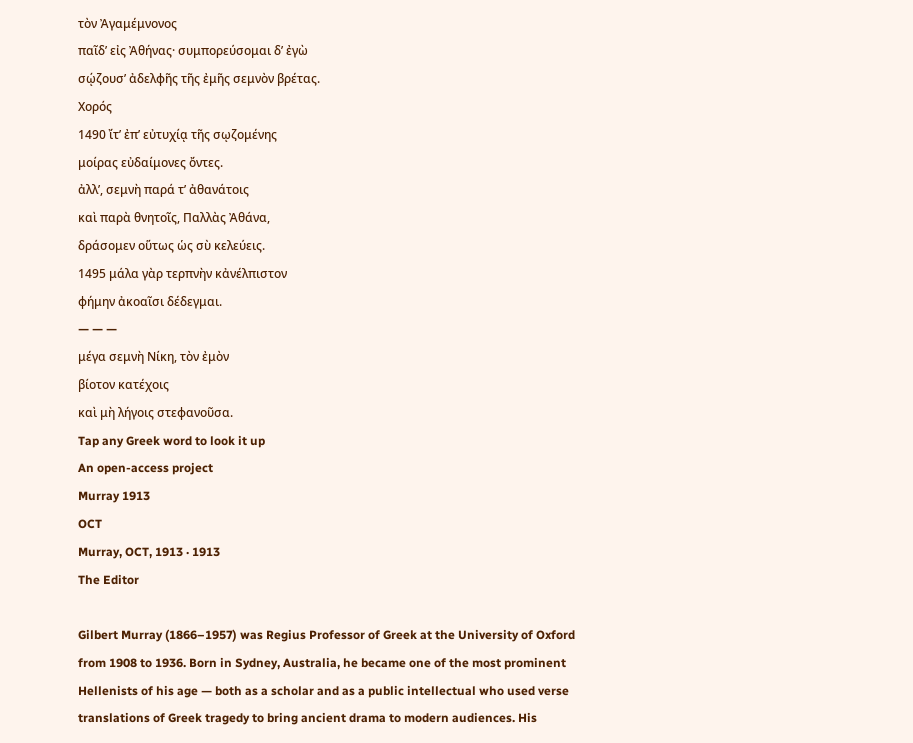τὸν Ἀγαμέμνονος
παῖδʼ εἰς Ἀθήνας· συμπορεύσομαι δʼ ἐγὼ
σῴζουσʼ ἀδελφῆς τῆς ἐμῆς σεμνὸν βρέτας.
Χορός
1490 ἴτʼ ἐπʼ εὐτυχίᾳ τῆς σῳζομένης
μοίρας εὐδαίμονες ὄντες.
ἀλλʼ, σεμνὴ παρά τʼ ἀθανάτοις
καὶ παρὰ θνητοῖς, Παλλὰς Ἀθάνα,
δράσομεν οὕτως ὡς σὺ κελεύεις.
1495 μάλα γὰρ τερπνὴν κἀνέλπιστον
φήμην ἀκοαῖσι δέδεγμαι.
— — —
μέγα σεμνὴ Νίκη, τὸν ἐμὸν
βίοτον κατέχοις
καὶ μὴ λήγοις στεφανοῦσα.
Tap any Greek word to look it up
An open-access project
Murray 1913
OCT
Murray, OCT, 1913 · 1913
The Editor

Gilbert Murray (1866–1957) was Regius Professor of Greek at the University of Oxford from 1908 to 1936. Born in Sydney, Australia, he became one of the most prominent Hellenists of his age — both as a scholar and as a public intellectual who used verse translations of Greek tragedy to bring ancient drama to modern audiences. His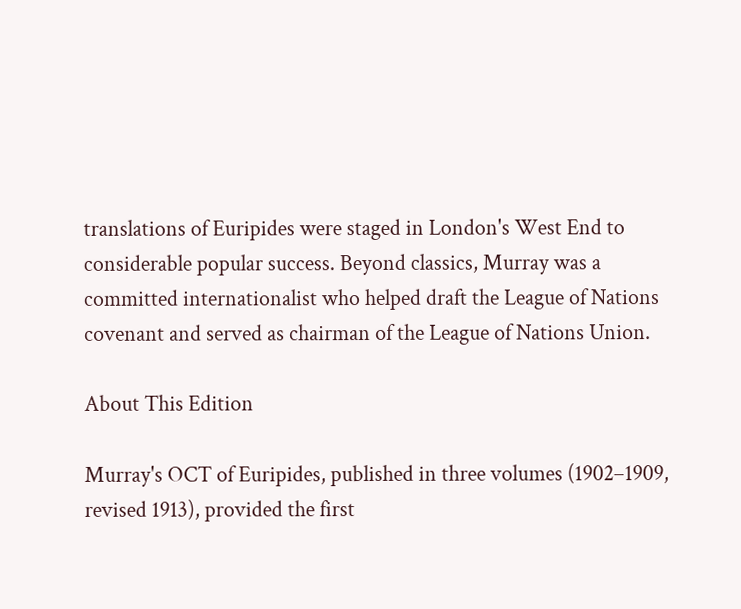translations of Euripides were staged in London's West End to considerable popular success. Beyond classics, Murray was a committed internationalist who helped draft the League of Nations covenant and served as chairman of the League of Nations Union.

About This Edition

Murray's OCT of Euripides, published in three volumes (1902–1909, revised 1913), provided the first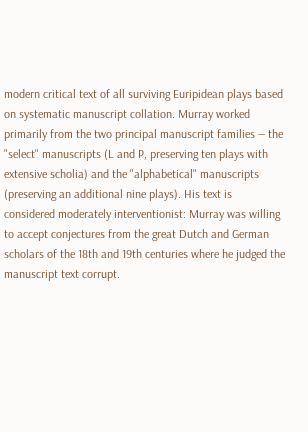modern critical text of all surviving Euripidean plays based on systematic manuscript collation. Murray worked primarily from the two principal manuscript families — the "select" manuscripts (L and P, preserving ten plays with extensive scholia) and the "alphabetical" manuscripts (preserving an additional nine plays). His text is considered moderately interventionist: Murray was willing to accept conjectures from the great Dutch and German scholars of the 18th and 19th centuries where he judged the manuscript text corrupt.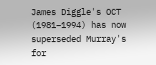James Diggle's OCT (1981–1994) has now superseded Murray's for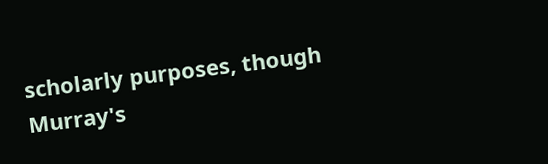scholarly purposes, though Murray's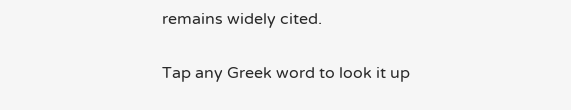remains widely cited.

Tap any Greek word to look it up